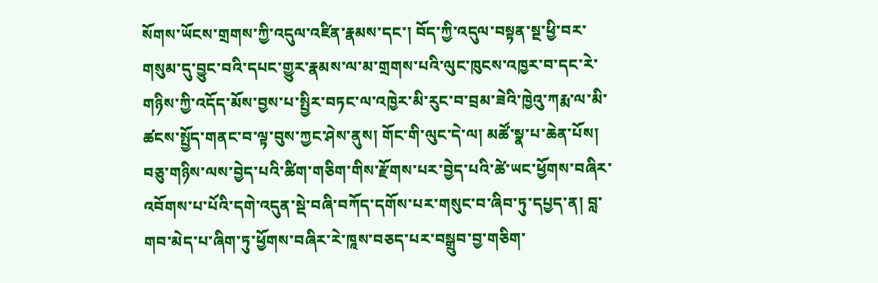སོགས་ཡོངས་གྲགས་ཀྱི་འདུལ་འཛིན་རྣམས་དང་། བོད་ཀྱི་འདུལ་བསྟན་སྔ་ཕྱི་བར་གསུམ་དུ་བྱུང་བའི་དཔང་གྱུར་རྣམས་ལ་མ་གྲགས་པའི་ལུང་ཁུངས་འཁྱར་བ་དང་རེ་གཉིས་ཀྱི་འདོད་མོས་བྱས་པ་སྤྱིར་བཏང་ལ་འཁྱེར་མི་རུང་བ་བྲམ་ཟེའི་ཁྱེའུ་ཀརྨ་ལ་མི་ཚངས་སྤྱོད་གནང་བ་ལྟ་བུས་ཀྱང་ཤེས་ནུས། གོང་གི་ལུང་དེ་ལ། མཚོ་སྣ་པ་ཆེན་པོས། བཅུ་གཉིས་ལས་བྱེད་པའི་ཚིག་གཅིག་གིས་རྫོགས་པར་བྱེད་པའི་ཚེ་ཡང་ཕྱོགས་བཞིར་འབོགས་པ་པོའི་དགེ་འདུན་སྡེ་བཞི་བཀོད་དགོས་པར་གསུང་བ་ཞིབ་ཏུ་དཔྱད་ན། བླ་གབ་མེད་པ་ཞིག་ཏུ་ཕྱོགས་བཞིར་རེ་ཁཱས་བཅད་པར་བསྒྲུབ་བྱ་གཅིག་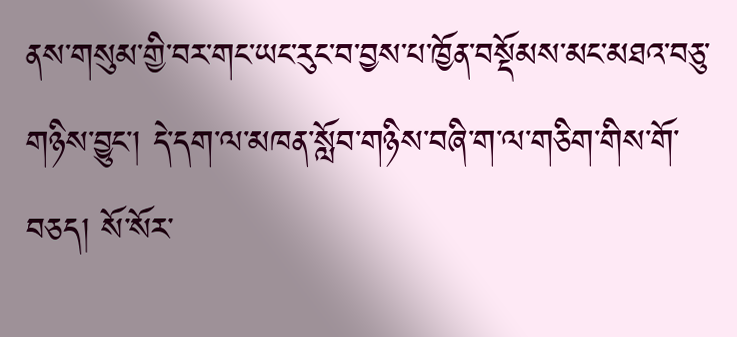ནས་གསུམ་གྱི་བར་གང་ཡང་རུང་བ་བྱས་པ་ཁྱོན་བསྡོམས་མང་མཐའ་བཅུ་གཉིས་བྱུང་། དེ་དག་ལ་མཁན་སློབ་གཉིས་བཞི་ག་ལ་གཅིག་གིས་གོ་བཅད། སོ་སོར་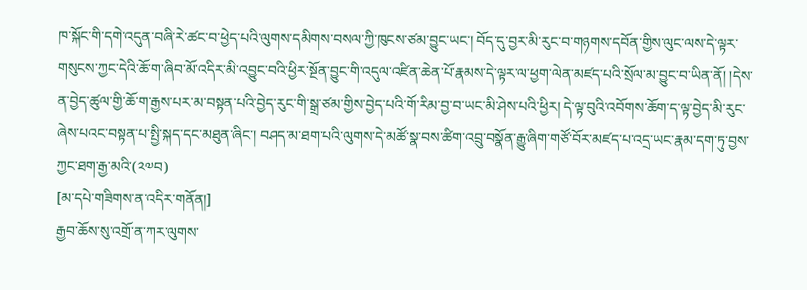ཁ་སྐོང་གི་དགེ་འདུན་བཞི་རེ་ཚང་བ་ཕྱེད་པའི་ལུགས་དམིགས་བསལ་ཀྱི་ཁུངས་ཙམ་བྱུང་ཡང་། བོད་དུ་བྱར་མི་རུང་བ་གཉགས་དབོན་གྱིས་ལུང་ལས་དེ་ལྟར་གསུངས་ཀྱང་དེའི་ཆོ་ག་ཞིབ་མོ་འདིར་མི་འབྱུང་བའི་ཕྱིར་སྔོན་བྱུང་གི་འདུལ་འཛིན་ཆེན་པོ་རྣམས་དེ་ལྟར་ལ་ཕྱག་ལེན་མཛད་པའི་སྲོལ་མ་བྱུང་བ་ཡིན་ནོ། །དེས་ན་བྱེད་ཚུལ་གྱི་ཆོ་ག་རྒྱས་པར་མ་བསྟན་པའི་བྱེད་རུང་གི་སྒྲ་ཙམ་གྱིས་བྱེད་པའི་གོ་རིམ་བྱ་བ་ཡང་མི་ཤེས་པའི་ཕྱིར། དེ་ལྟ་བུའི་འབོགས་ཆོག་ད་ལྟ་བྱེད་མི་རུང་ཞེས་པའང་བསྟན་པ་སྤྱི་སྐད་དང་མཐུན་ཞིང་། བཤད་མ་ཐག་པའི་ལུགས་དེ་མཚོ་སྣ་བས་ཚིག་འབྲུ་བསྣོན་རྒྱུ་ཞིག་གཙོ་བོར་མཛད་པ་འདྲ་ཡང་རྣམ་དག་ཏུ་བྱས་ཀྱང་ཐག་རྒྱ་མའི་(༢༧བ)
[མ་དཔེ་གཟིགས་ན་འདིར་གནོན།]
རྒྱབ་ཆོས་སུ་འགྲོ་ན་ཀར་ལུགས་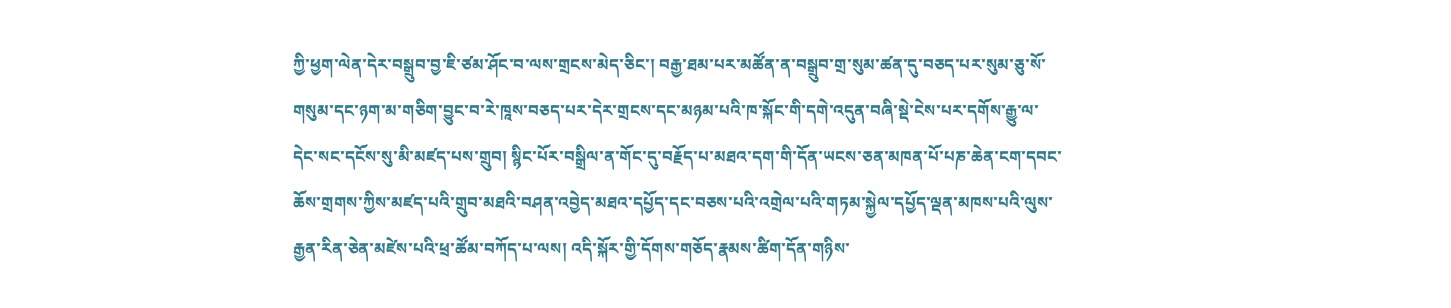ཀྱི་ཕྱག་ལེན་དེར་བསྒྲུབ་བྱ་ཇི་ཙམ་ཤོང་བ་ལས་གྲངས་མེད་ཅིང་། བརྒྱ་ཐམ་པར་མཚོན་ན་བསྒྲུབ་གྲ་སུམ་ཚན་དུ་བཅད་པར་སུམ་ཅུ་སོ་གསུམ་དང་ཉག་མ་གཅིག་བྱུང་བ་རེ་ཁཱས་བཅད་པར་དེར་གྲངས་དང་མཉམ་པའི་ཁ་སྐོང་གི་དགེ་འདུན་བཞི་སྡེ་ངེས་པར་དགོས་རྒྱུ་ལ་དེང་སང་དངོས་སུ་མི་མཛད་པས་གྲུབ། སྙིང་པོར་བསྒྲིལ་ན་གོང་དུ་བརྗོད་པ་མཐའ་དག་གི་དོན་ཡངས་ཅན་མཁན་པོ་པཎ་ཆེན་ངག་དབང་ཆོས་གྲགས་ཀྱིས་མཛད་པའི་གྲུབ་མཐའི་བཤན་འབྱེད་མཐའ་དཔྱོད་དང་བཅས་པའི་འགྲེལ་པའི་གཏམ་སྐྱེལ་དཔྱོད་ལྡན་མཁས་པའི་ལུས་རྒྱན་རིན་ཅེན་མཛེས་པའི་ཕྲ་ཚོམ་བཀོད་པ་ལས། འདི་སྐོར་གྱི་དོགས་གཅོད་རྣམས་ཚིག་དོན་གཉིས་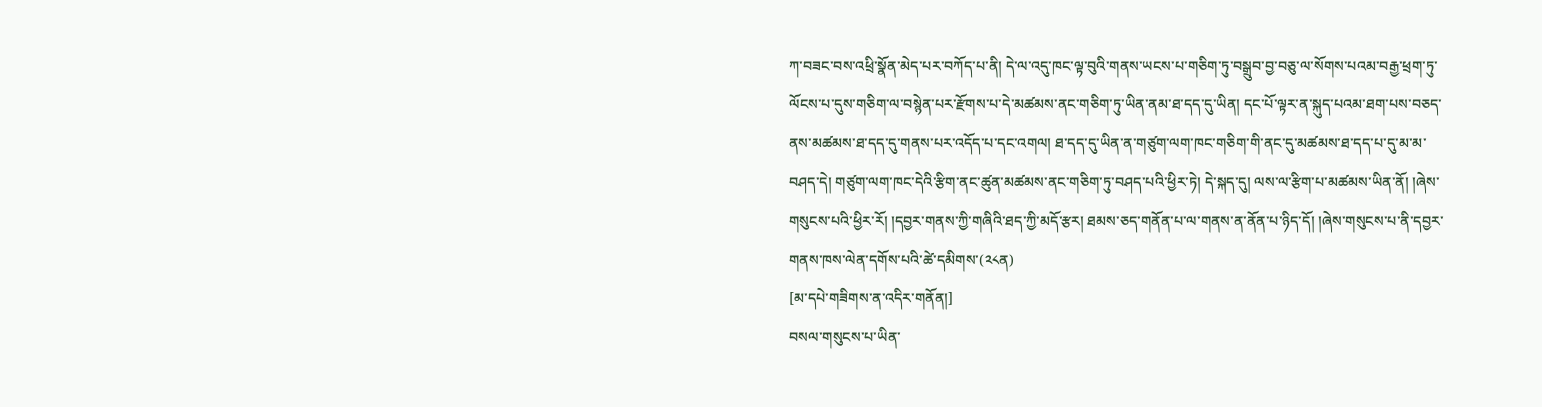ཀ་བཟང་བས་འཕྲི་སྣོན་མེད་པར་བཀོད་པ་ནི། དེ་ལ་འདུ་ཁང་ལྟ་བུའི་གནས་ཡངས་པ་གཅིག་ཏུ་བསྒྲུབ་བྱ་བཅུ་ལ་སོགས་པའམ་བརྒྱ་ཕྲག་ཏུ་ལོངས་པ་དུས་གཅིག་ལ་བསྙེན་པར་རྫོགས་པ་དེ་མཚམས་ནང་གཅིག་ཏུ་ཡིན་ནམ་ཐ་དད་དུ་ཡིན། དང་པོ་ལྟར་ན་སྐུད་པའམ་ཐག་པས་བཅད་ནས་མཚམས་ཐ་དད་དུ་གནས་པར་འདོད་པ་དང་འགལ། ཐ་དད་དུ་ཡིན་ན་གཙུག་ལག་ཁང་གཅིག་གི་ནང་དུ་མཚམས་ཐ་དད་པ་དུ་མ་མ་བཤད་དེ། གཙུག་ལག་ཁང་དེའི་རྩིག་ནང་ཚུན་མཚམས་ནང་གཅིག་ཏུ་བཤད་པའི་ཕྱིར་ཏེ། དེ་སྐད་དུ། ལས་ལ་རྩིག་པ་མཚམས་ཡིན་ནོ། །ཞེས་གསུངས་པའི་ཕྱིར་རོ། །དབྱར་གནས་ཀྱི་གཞིའི་ཐད་ཀྱི་མདོ་རྩར། ཐམས་ཅད་གནོན་པ་ལ་གནས་ན་ནོན་པ་ཉིད་དོ། །ཞེས་གསུངས་པ་ནི་དབྱར་གནས་ཁས་ལེན་དགོས་པའི་ཚེ་དམིགས་(༢༨ན)
[མ་དཔེ་གཟིགས་ན་འདིར་གནོན།]
བསལ་གསུངས་པ་ཡིན་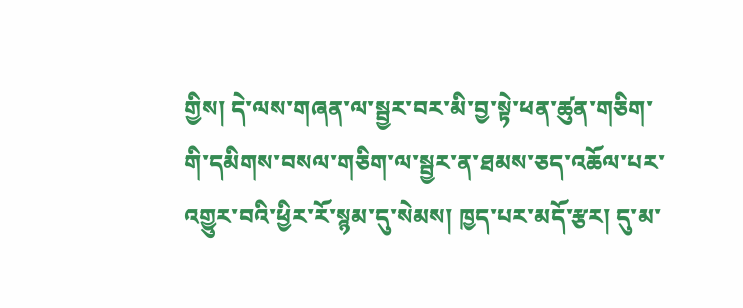གྱིས། དེ་ལས་གཞན་ལ་སྦྱར་བར་མི་བྱ་སྟེ་ཕན་ཚུན་གཅིག་གི་དམིགས་བསལ་གཅིག་ལ་སྦྱར་ན་ཐམས་ཅད་འཆོལ་པར་འགྱུར་བའི་ཕྱིར་རོ་སྙམ་དུ་སེམས། ཁྱད་པར་མདོ་རྩར། དུ་མ་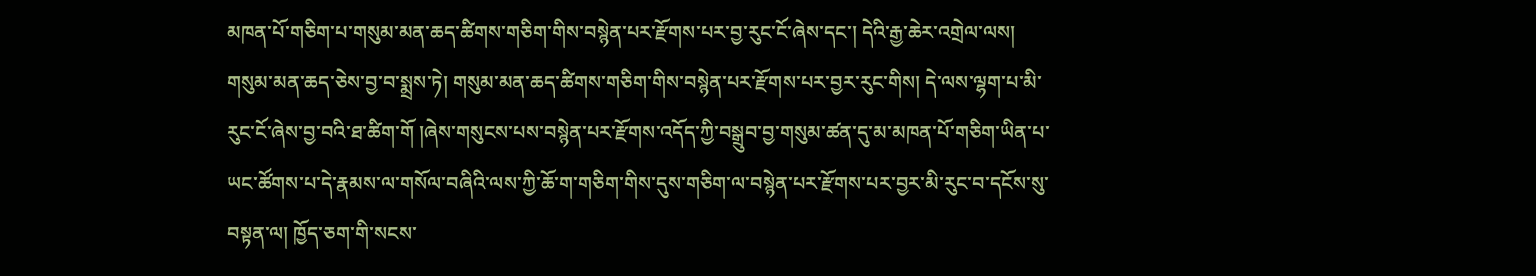མཁན་པོ་གཅིག་པ་གསུམ་མན་ཆད་ཚིགས་གཅིག་གིས་བསྙེན་པར་རྫོགས་པར་བྱ་རུང་ངོ་ཞེས་དང་། དེའི་རྒྱ་ཆེར་འགྲེལ་ལས། གསུམ་མན་ཆད་ཅེས་བྱ་བ་སྨྲས་ཏེ། གསུམ་མན་ཆད་ཚིགས་གཅིག་གིས་བསྙེན་པར་རྫོགས་པར་བྱར་རུང་གིས། དེ་ལས་ལྷག་པ་མི་རུང་ངོ་ཞེས་བྱ་བའི་ཐ་ཚིག་གོ །ཞེས་གསུངས་པས་བསྙེན་པར་རྫོགས་འདོད་ཀྱི་བསྒྲུབ་བྱ་གསུམ་ཚན་དུ་མ་མཁན་པོ་གཅིག་ཡིན་པ་ཡང་ཚོགས་པ་དེ་རྣམས་ལ་གསོལ་བཞིའི་ལས་ཀྱི་ཆོ་ག་གཅིག་གིས་དུས་གཅིག་ལ་བསྙེན་པར་རྫོགས་པར་བྱར་མི་རུང་བ་དངོས་སུ་བསྟན་ལ། ཁྱོད་ཅག་གི་སངས་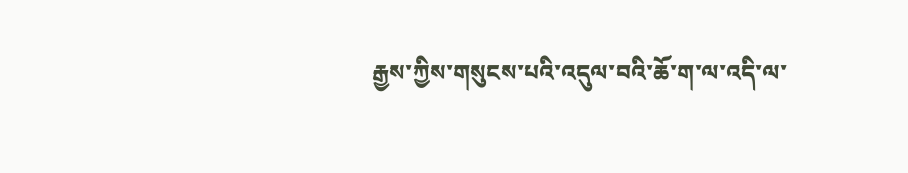རྒྱས་ཀྱིས་གསུངས་པའི་འདུལ་བའི་ཆོ་ག་ལ་འདི་ལ་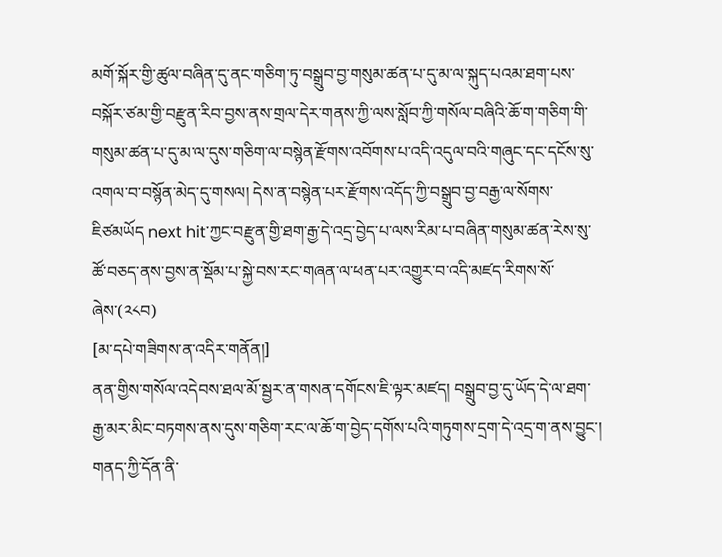མགོ་སྐོར་གྱི་ཚུལ་བཞིན་དུ་ནང་གཅིག་ཏུ་བསྒྲུབ་བྱ་གསུམ་ཚན་པ་དུ་མ་ལ་སྐུད་པའམ་ཐག་པས་བསྐོར་ཙམ་གྱི་བརྫུན་རིབ་བྱས་ནས་གྲལ་དེར་གནས་ཀྱི་ལས་སློབ་ཀྱི་གསོལ་བཞིའི་ཆོ་ག་གཅིག་གི་གསུམ་ཚན་པ་དུ་མ་ལ་དུས་གཅིག་ལ་བསྙེན་རྫོགས་འབོགས་པ་འདི་འདུལ་བའི་གཞུང་དང་དངོས་སུ་འགལ་བ་བསྙོན་མེད་དུ་གསལ། དེས་ན་བསྙེན་པར་རྫོགས་འདོད་ཀྱི་བསྒྲུབ་བྱ་བརྒྱ་ལ་སོགས་ ཇིཙམཡོད next hit་ཀྱང་བརྫུན་གྱི་ཐག་རྒྱ་དེ་འདྲ་བྱེད་པ་ལས་རིམ་པ་བཞིན་གསུམ་ཚན་རེས་སུ་ཚོ་བཅད་ནས་བྱས་ན་སྡོམ་པ་སྐྱེ་བས་རང་གཞན་ལ་ཕན་པར་འགྱུར་བ་འདི་མཛད་རིགས་སོ་ཞེས་(༢༨བ)
[མ་དཔེ་གཟིགས་ན་འདིར་གནོན།]
ནན་གྱིས་གསོལ་འདེབས་ཐལ་མོ་སྦྱར་ན་གསན་དགོངས་ཇི་ལྟར་མཛད། བསྒྲུབ་བྱ་དུ་ཡོད་དེ་ལ་ཐག་རྒྱ་མར་མིང་བཏགས་ནས་དུས་གཅིག་རང་ལ་ཆོ་ག་བྱེད་དགོས་པའི་གཏུགས་དྲག་དེ་འདྲ་ག་ནས་བྱུང་། གནད་ཀྱི་དོན་ནི་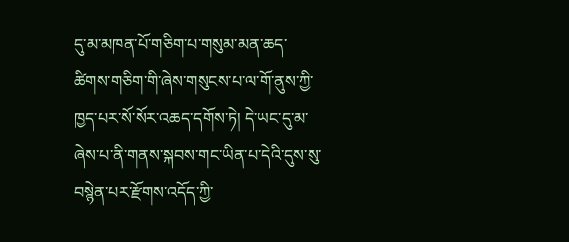དུ་མ་མཁན་པོ་གཅིག་པ་གསུམ་མན་ཆད་ཚིགས་གཅིག་གི་ཞེས་གསུངས་པ་ལ་གོ་ནུས་ཀྱི་ཁྱད་པར་སོ་སོར་འཆད་དགོས་ཏེ། དེ་ཡང་དུ་མ་ཞེས་པ་ནི་གནས་སྐབས་གང་ཡིན་པ་དེའི་དུས་སུ་བསྙེན་པར་རྫོགས་འདོད་ཀྱི་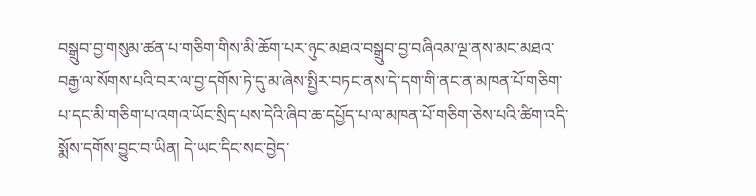བསྒྲུབ་བྱ་གསུམ་ཚན་པ་གཅིག་གིས་མི་ཆོག་པར་ཉུང་མཐའ་བསྒྲུབ་བྱ་བཞིའམ་ལྔ་ནས་མང་མཐའ་བརྒྱ་ལ་སོགས་པའི་བར་ལ་བྱ་དགོས་ཏེ་དུ་མ་ཞེས་སྤྱིར་བཏང་ནས་དེ་དག་གི་ནང་ན་མཁན་པོ་གཅིག་པ་དང་མི་གཅིག་པ་འགའ་ཡོང་སྲིད་པས་དེའི་ཞིབ་ཆ་དཔྱོད་པ་ལ་མཁན་པོ་གཅིག་ཅེས་པའི་ཚིག་འདི་སྨོས་དགོས་བྱུང་བ་ཡིན། དེ་ཡང་དིང་སང་བྱེད་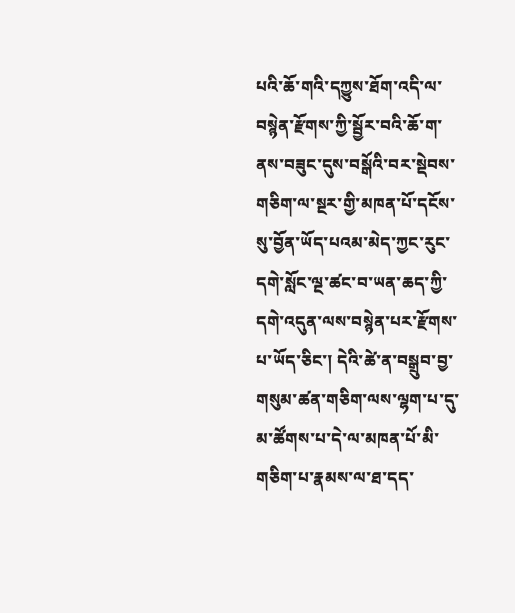པའི་ཆོ་གའི་དཀྱུས་ཐོག་འདི་ལ་བསྙེན་རྫོགས་ཀྱི་སྦྱོར་བའི་ཆོ་ག་ནས་བཟུང་དུས་བསྒོའི་བར་སྡེབས་གཅིག་ལ་སྔར་གྱི་མཁན་པོ་དངོས་སུ་བྱོན་ཡོད་པའམ་མེད་ཀྱང་རུང་དགེ་སློང་ལྔ་ཚང་བ་ཡན་ཆད་ཀྱི་དགེ་འདུན་ལས་བསྙེན་པར་རྫོགས་པ་ཡོད་ཅིང་། དེའི་ཚེ་ན་བསྒྲུབ་བྱ་གསུམ་ཚན་གཅིག་ལས་ལྷག་པ་དུ་མ་ཚོགས་པ་དེ་ལ་མཁན་པོ་མི་གཅིག་པ་རྣམས་ལ་ཐ་དད་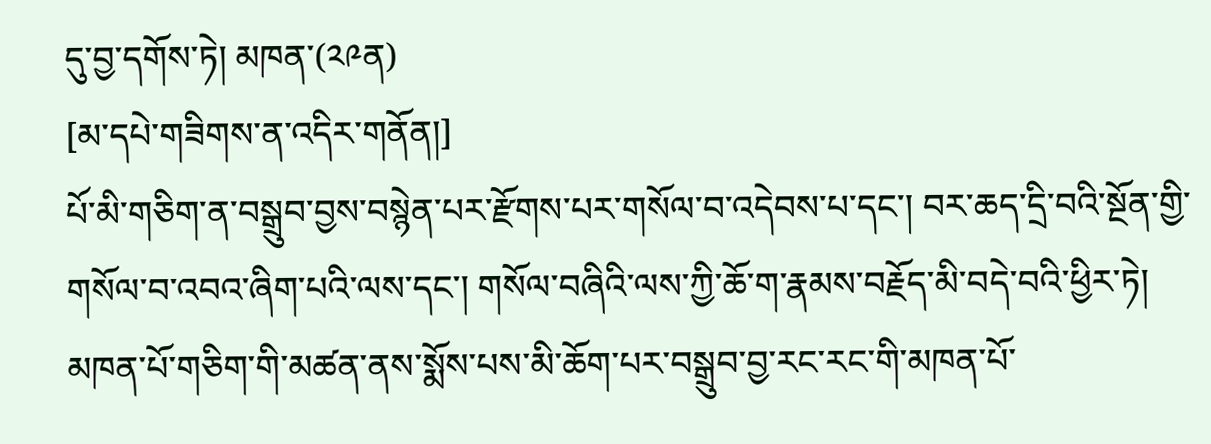དུ་བྱ་དགོས་ཏེ། མཁན་(༢༩ན)
[མ་དཔེ་གཟིགས་ན་འདིར་གནོན།]
པོ་མི་གཅིག་ན་བསྒྲུབ་བྱས་བསྙེན་པར་རྫོགས་པར་གསོལ་བ་འདེབས་པ་དང་། བར་ཆད་དྲི་བའི་སྔོན་གྱི་གསོལ་བ་འབའ་ཞིག་པའི་ལས་དང་། གསོལ་བཞིའི་ལས་ཀྱི་ཆོ་ག་རྣམས་བརྗོད་མི་བདེ་བའི་ཕྱིར་ཏེ། མཁན་པོ་གཅིག་གི་མཚན་ནས་སྨོས་པས་མི་ཆོག་པར་བསྒྲུབ་བྱ་རང་རང་གི་མཁན་པོ་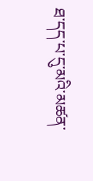ཐ་དད་པ་དུ་མའི་མཚན་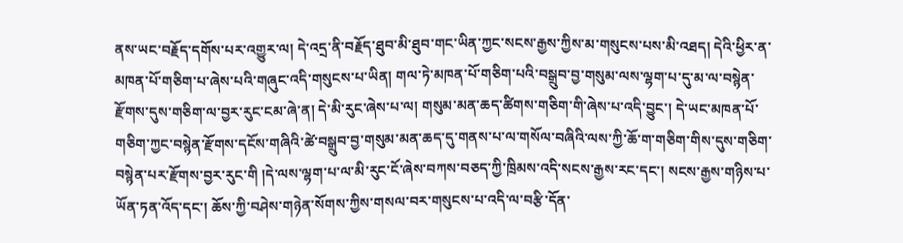ནས་ཡང་བརྗོད་དགོས་པར་འགྱུར་ལ། དེ་འདྲ་ནི་བརྗོད་ཐུབ་མི་ཐུབ་གང་ཡིན་ཀྱང་སངས་རྒྱས་ཀྱིས་མ་གསུངས་པས་མི་འཐད། དེའི་ཕྱིར་ན་མཁན་པོ་གཅིག་པ་ཞེས་པའི་གཞུང་འདི་གསུངས་པ་ཡིན། གལ་ཏེ་མཁན་པོ་གཅིག་པའི་བསྒྲུབ་བྱ་གསུམ་ལས་ལྷག་པ་དུ་མ་ལ་བསྙེན་རྫོགས་དུས་གཅིག་ལ་བྱར་རུང་ངམ་ཞེ་ན། དེ་མི་རུང་ཞེས་པ་ལ། གསུམ་མན་ཆད་ཚིགས་གཅིག་གི་ཞེས་པ་འདི་བྱུང་། དེ་ཡང་མཁན་པོ་གཅིག་ཀྱང་བསྙེན་རྫོགས་དངོས་གཞིའི་ཚེ་བསྒྲུབ་བྱ་གསུམ་མན་ཆད་དུ་གནས་པ་ལ་གསོལ་བཞིའི་ལས་ཀྱི་ཆོ་ག་གཅིག་གིས་དུས་གཅིག་བསྙེན་པར་རྫོགས་བྱར་རུང་གི །དེ་ལས་ལྷག་པ་ལ་མི་རུང་ངོ་ཞེས་བཀས་བཅད་ཀྱི་ཁྲིམས་འདི་སངས་རྒྱས་རང་དང་། སངས་རྒྱས་གཉིས་པ་ཡོན་ཏན་འོད་དང་། ཆོས་ཀྱི་བཤེས་གཉེན་སོགས་ཀྱིས་གསལ་བར་གསུངས་པ་འདི་ལ་བརྩི་དོན་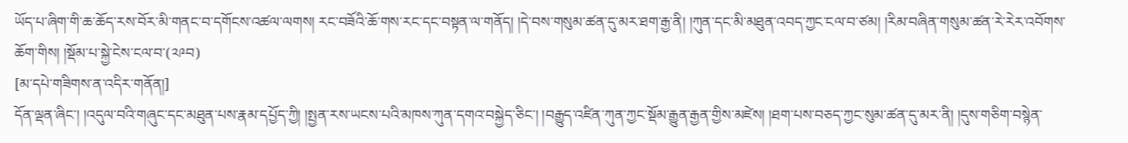ཡོད་པ་ཞིག་གི་ཆ་ཆོད་རས་བོར་མི་གནང་བ་དགོངས་འཚལ་ལགས། རང་བཟོའི་ཆོ་གས་རང་དང་བསྟན་ལ་གནོད། །དེ་བས་གསུམ་ཚན་དུ་མར་ཐག་རྒྱ་ནི། །ཀུན་དང་མི་མཐུན་འབད་ཀྱང་ངལ་བ་ཙམ། །རིམ་བཞིན་གསུམ་ཚན་རེ་རེར་འབོགས་ཆོག་གིས། །སྡོམ་པ་སྐྱེ་ངེས་ངལ་བ་(༢༩བ)
[མ་དཔེ་གཟིགས་ན་འདིར་གནོན།]
དོན་ལྡན་ཞིང་། །འདུལ་བའི་གཞུང་དང་མཐུན་པས་རྣམ་དཔྱོད་ཀྱི། །སྤྱན་རས་ཡངས་པའི་མཁས་ཀུན་དགའ་བསྐྱེད་ཅིང་། །བརྒྱུད་འཛིན་ཀུན་ཀྱང་སྡོམ་རྒྱུན་རྒྱན་གྱིས་མཛེས། །ཐག་པས་བཅད་ཀྱང་སུམ་ཚན་དུ་མར་ནི། །དུས་གཅིག་བསྙེན་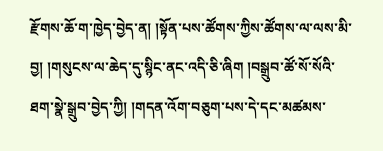རྫོགས་ཆོ་ག་ཁྱེད་བྱེད་ན། །སྟོན་པས་ཚོགས་ཀྱིས་ཚོགས་ལ་ལས་མི་བྱ། །གསུངས་ལ་ཆེད་དུ་སྙིང་ནང་འདི་ཅི་ཞིག །བསྒྲུབ་ཚོ་སོ་སོའི་ཐག་སྣེ་སྒྲུབ་བྱེད་ཀྱི། །གདན་འོག་བཅུག་པས་དེ་དང་མཚམས་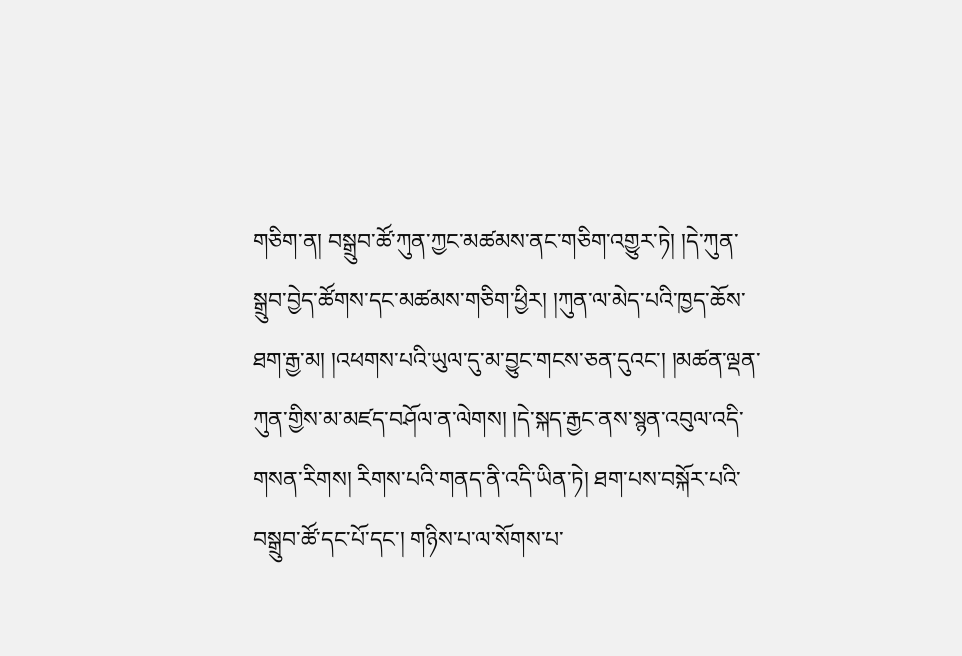གཅིག་ན། བསྒྲུབ་ཚོ་ཀུན་ཀྱང་མཚམས་ནང་གཅིག་འགྱུར་ཏེ། །དེ་ཀུན་སྒྲུབ་བྱེད་ཚོགས་དང་མཚམས་གཅིག་ཕྱིར། །ཀུན་ལ་མེད་པའི་ཁྱད་ཆོས་ཐག་རྒྱ་མ། །འཕགས་པའི་ཡུལ་དུ་མ་བྱུང་གངས་ཅན་དུའང་། །མཚན་ལྡན་ཀུན་གྱིས་མ་མཛད་བཤོལ་ན་ལེགས། །དེ་སྐད་རྒྱང་ནས་སྙན་འབུལ་འདི་གསན་རིགས། རིགས་པའི་གནད་ནི་འདི་ཡིན་ཏེ། ཐག་པས་བསྐོར་པའི་བསྒྲུབ་ཚོ་དང་པོ་དང་། གཉིས་པ་ལ་སོགས་པ་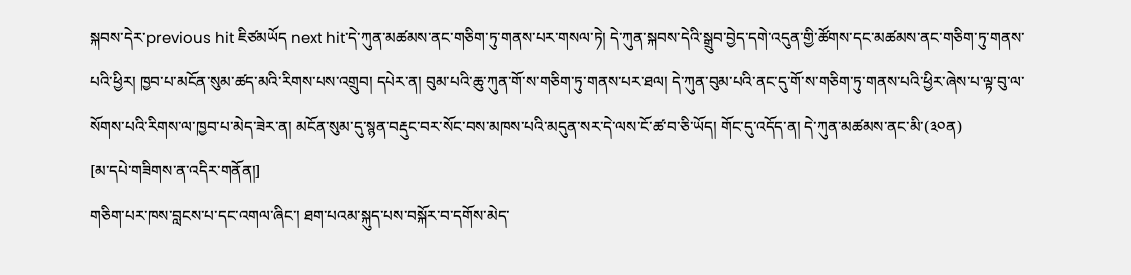སྐབས་དེར་previous hit ཇིཙམཡོད next hit་དེ་ཀུན་མཚམས་ནང་གཅིག་ཏུ་གནས་པར་གསལ་ཏེ། དེ་ཀུན་སྐབས་དེའི་སྒྲུབ་བྱེད་དགེ་འདུན་གྱི་ཚོགས་དང་མཚམས་ནང་གཅིག་ཏུ་གནས་པའི་ཕྱིར། ཁྱབ་པ་མངོན་སུམ་ཚད་མའི་རིགས་པས་འགྲུབ། དཔེར་ན། བུམ་པའི་ཆུ་ཀུན་གོ་ས་གཅིག་ཏུ་གནས་པར་ཐལ། དེ་ཀུན་བུམ་པའི་ནང་དུ་གོ་ས་གཅིག་ཏུ་གནས་པའི་ཕྱིར་ཞེས་པ་ལྟ་བུ་ལ་སོགས་པའི་རིགས་ལ་ཁྱབ་པ་མེད་ཟེར་ན། མངོན་སུམ་དུ་སྙན་བརྡུང་བར་སོང་བས་མཁས་པའི་མདུན་སར་དེ་ལས་ངོ་ཚ་བ་ཅི་ཡོད། གོང་དུ་འདོད་ན། དེ་ཀུན་མཚམས་ནང་མི་(༣༠ན)
[མ་དཔེ་གཟིགས་ན་འདིར་གནོན།]
གཅིག་པར་ཁས་བླངས་པ་དང་འགལ་ཞིང་། ཐག་པའམ་སྐུད་པས་བསྐོར་བ་དགོས་མེད་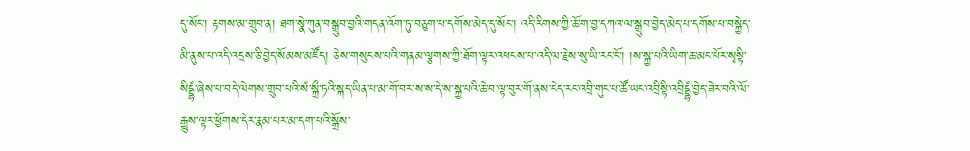དུ་སོང་། རྟགས་མ་གྲུབ་ན། ཐག་སྣེ་ཀུན་བསྒྲུབ་བྱའི་གདན་འོག་ཏུ་བཅུག་པ་དགོས་མེད་དུ་སོང་། འདི་རིགས་ཀྱི་ཆོ་ག་བྱ་དཀའ་ལ་སྒྲུབ་བྱེད་མེད་པ་དགོས་པ་བསྐྱེད་མི་ནུས་པ་འདི་འདྲས་ཅི་བྱེད་སོམས་མཛོད། ཅེས་གསུངས་པའི་གནམ་ལྕགས་ཀྱི་ཐོག་ལྟར་འཕངས་པ་འདི་ལ་རྗེས་སུ་ཡི་རང་ངོ་། །ས་སྐྱ་པའི་ཡིག་ཆ་མང་པོར་སྭསྟི་སིདྡྷཾ་ཞེས་པ་བདེ་ལེགས་གྲུབ་པའི་སཾ་སྐྲྀ་ཏའི་སྐད་ཡིན་པ་མ་གོ་བར་ས་ས་དེ་ས་སྐྱ་པའི་ཆེ་བ་ལྟ་བུར་གོ་ནས་ངེད་རང་འབྲི་གུང་པ་ཚོ་ཡང་འབྲིསྟི་འབྲིདྡྷཾ་བྱེད་ཟེར་བའི་ལོ་རྒྱུས་ལྟར་ཕྱོགས་དེར་རྣམ་པར་མ་དག་པའི་སྒྲོས་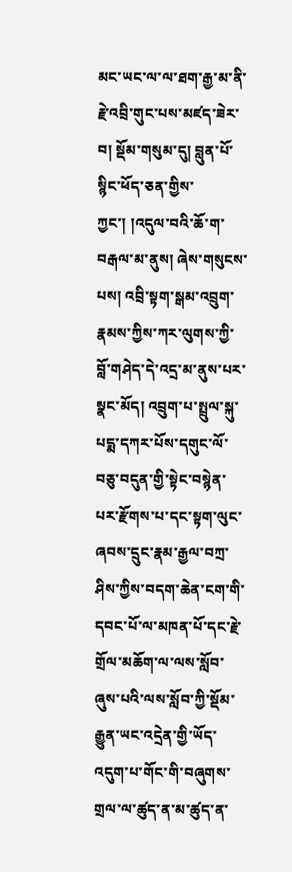མང་ཡང་ལ་ལ་ཐག་རྒྱ་མ་ནི་རྗེ་འབྲི་གུང་པས་མཛད་ཟེར་བ། སྡོམ་གསུམ་དུ། བླུན་པོ་སྙིང་ཕོད་ཅན་གྱིས་ཀྱང་། །འདུལ་བའི་ཆོ་ག་བརྒལ་མ་ནུས། ཞེས་གསུངས་པས། འབྲི་སྟག་སྒམ་འབྲུག་རྣམས་ཀྱིས་ཀར་ལུགས་ཀྱི་བློ་གཤེད་དེ་འདྲ་མ་ནུས་པར་སྣང་མོད། འབྲུག་པ་སྤྲུལ་སྐུ་པདྨ་དཀར་པོས་དགུང་ལོ་བཅུ་བདུན་གྱི་སྟེང་བསྙེན་པར་རྫོགས་པ་དང་སྟག་ལུང་ཞབས་དྲུང་རྣམ་རྒྱལ་བཀྲ་ཤིས་ཀྱིས་བདག་ཆེན་ངག་གི་དབང་པོ་ལ་མཁན་པོ་དང་རྗེ་གྲོལ་མཆོག་ལ་ལས་སློབ་ཞུས་པའི་ལས་སློབ་ཀྱི་སྡོམ་རྒྱུན་ཡང་འདྲེན་གྱི་ཡོད་འདུག་པ་གོང་གི་བཞུགས་གྲལ་ལ་ཚུད་ན་མ་ཚུད་ན་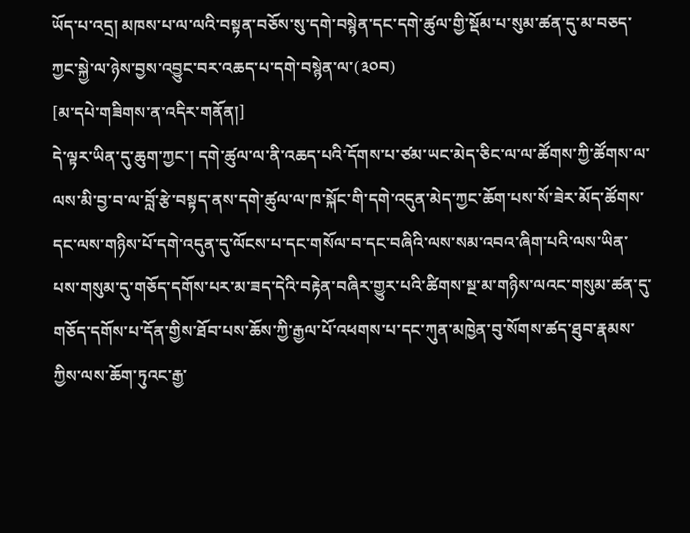ཡོད་པ་འདྲ། མཁས་པ་ལ་ལའི་བསྟན་བཅོས་སུ་དགེ་བསྙེན་དང་དགེ་ཚུལ་གྱི་སྡོམ་པ་སུམ་ཚན་དུ་མ་བཅད་ཀྱང་སྐྱེ་ལ་ཉེས་བྱས་འབྱུང་བར་འཆད་པ་དགེ་བསྙེན་ལ་(༣༠བ)
[མ་དཔེ་གཟིགས་ན་འདིར་གནོན།]
དེ་ལྟར་ཡིན་དུ་ཆུག་ཀྱང་། དགེ་ཚུལ་ལ་ནི་འཆད་པའི་དོགས་པ་ཙམ་ཡང་མེད་ཅིང་ལ་ལ་ཚོགས་ཀྱི་ཚོགས་ལ་ལས་མི་བྱ་བ་ལ་བློ་རྩེ་བསྟད་ནས་དགེ་ཚུལ་ལ་ཁ་སྐོང་གི་དགེ་འདུན་མེད་ཀྱང་ཆོག་པས་སོ་ཟེར་མོད་ཚོགས་དང་ལས་གཉིས་པོ་དགེ་འདུན་དུ་ལོངས་པ་དང་གསོལ་བ་དང་བཞིའི་ལས་སམ་འབའ་ཞིག་པའི་ལས་ཡིན་པས་གསུམ་དུ་གཅོད་དགོས་པར་མ་ཟད་དེའི་བརྟེན་བཞིར་གྱུར་པའི་ཚིགས་སྔ་མ་གཉིས་ལའང་གསུམ་ཚན་དུ་གཅོད་དགོས་པ་དོན་གྱིས་ཐོབ་པས་ཆོས་ཀྱི་རྒྱལ་པོ་འཕགས་པ་དང་ཀུན་མཁྱེན་བུ་སོགས་ཚད་ཐུབ་རྣམས་ཀྱིས་ལས་ཆོག་ཏུའང་རྒྱ་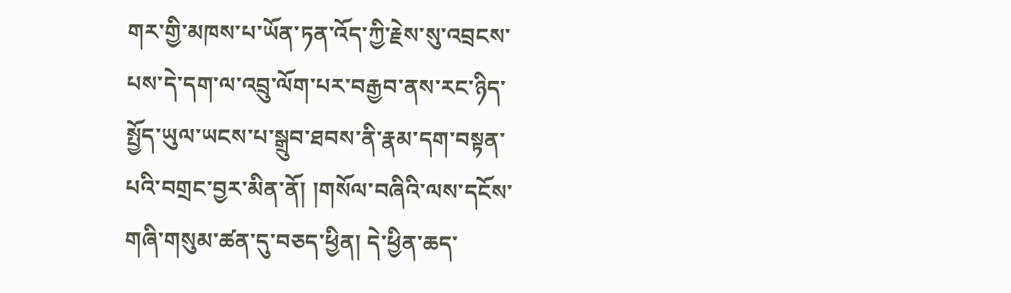གར་གྱི་མཁས་པ་ཡོན་ཏན་འོད་ཀྱི་རྗེས་སུ་འབྲངས་པས་དེ་དག་ལ་འབྲུ་ལོག་པར་བརྒྱབ་ནས་རང་ཉིད་སྤྱོད་ཡུལ་ཡངས་པ་སྒྲུབ་ཐབས་ནི་རྣམ་དག་བསྟན་པའི་བགྲང་བྱར་མིན་ནོ། །གསོལ་བཞིའི་ལས་དངོས་གཞི་གསུམ་ཚན་དུ་བཅད་ཕྱིན། དེ་ཕྱིན་ཆད་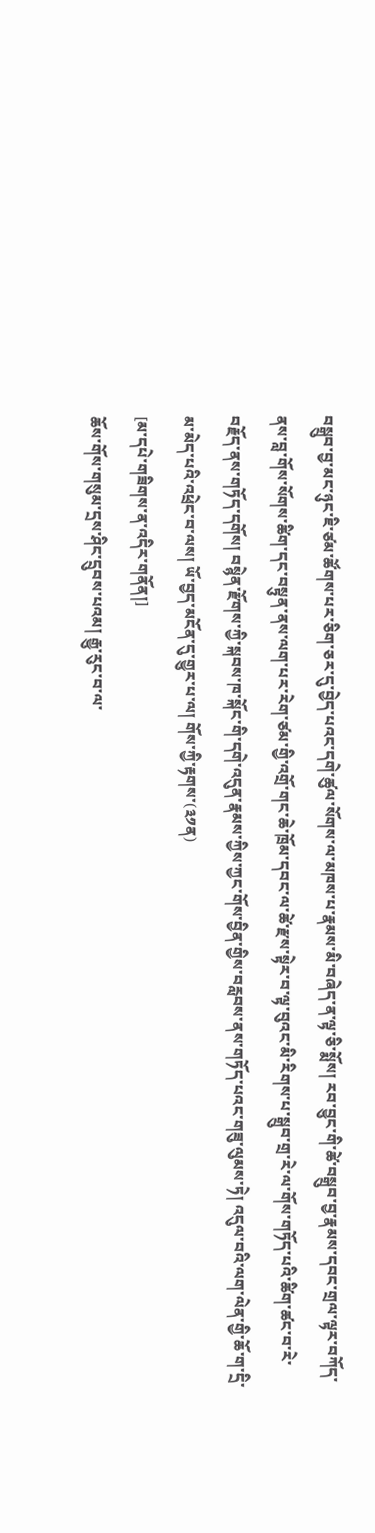བསྒྲུབ་བྱ་མང་ཉུང་ཇི་ཙམ་ཚོགས་པར་ཅིག་ཅར་དུ་བྱེད་པའང་དགེ་ཚུལ་སོགས་ལ་མཁས་པ་རྣམས་མི་བཞེད་ན་ལྟ་ཅི་སྨོས། རབ་བྱུང་གི་ཚེ་བསྒྲུབ་བྱ་རྣམས་དབང་གྲལ་ལྟར་བཀོད་ནས་བླ་གོས་སོགས་ཚིག་དང་བསྟུན་ནས་ལག་པར་རེག་ཙམ་གྱི་འགྲོ་གང་ཆེ་ཁྲོམ་དབང་ལ་ཚེ་རྫས་སྟེར་བ་ལྟ་བུའང་མི་རིགས་པ་སྒྲུབ་གྲ་རེ་ལ་གོས་གཏོད་པའི་ཚིག་ཚང་བ་རེ་བརྗོད་ནས་གཏོད་དགོས། བསྙེན་རྫོགས་ཀྱི་སྐབས་ཁ་སྐོང་གི་དགེ་འདུན་རྣམས་ཀྱིས་ཀྱང་གོས་བྱིན་གྱིས་བརླབས་ནས་གཏོད་པའང་གཟུ་ལུམས་ཏེ། འདུལ་བའི་ལག་ལེན་གྱི་ཆོ་ག་དྲི་མ་མེད་པའི་འཕྲེང་བ་ལས། ཡོ་བྱད་མངོན་དུ་གྱུར་པ་ལ། གོས་ཀྱི་རྟགས་(༣༡ན)
[མ་དཔེ་གཟིགས་ན་འདིར་གནོན།]
ཆོས་གོས་གསུམ་དྲས་ཤིང་དྲུབས་པའམ། རྒྱུ་རུང་བ་ལ་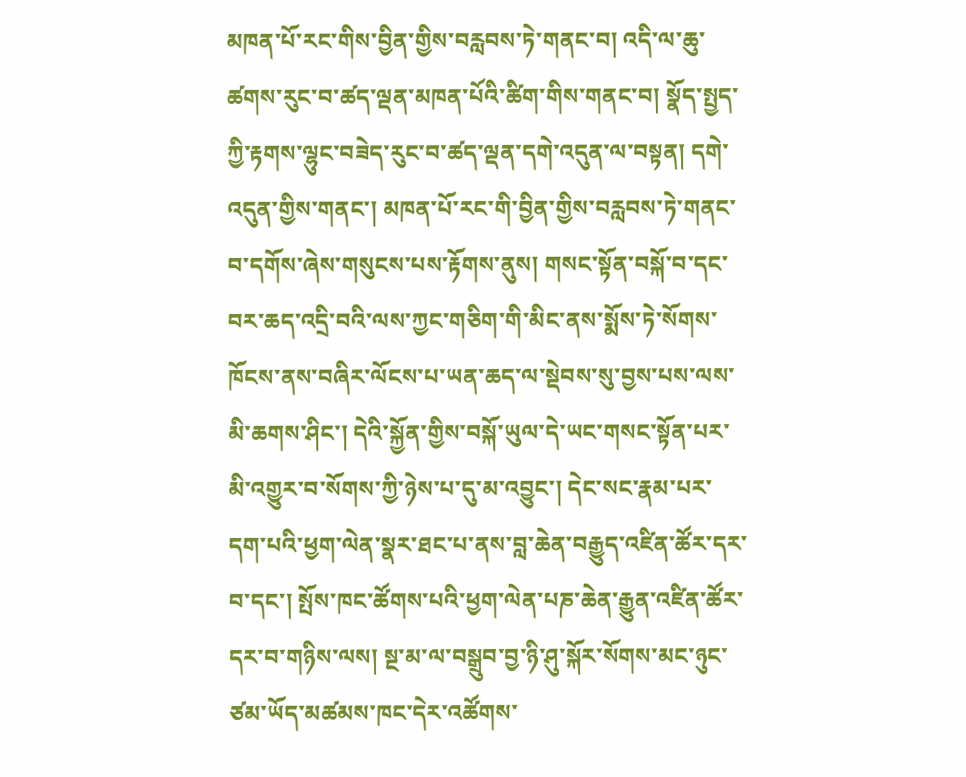མཁན་པོ་རང་གིས་བྱིན་གྱིས་བརླབས་ཏེ་གནང་བ། འདི་ལ་ཆུ་ཚགས་རུང་བ་ཚད་ལྡན་མཁན་པོའི་ཚིག་གིས་གནང་བ། སྣོད་སྤྱད་ཀྱི་རྟགས་ལྷུང་བཟེད་རུང་བ་ཚད་ལྡན་དགེ་འདུན་ལ་བསྟན། དགེ་འདུན་གྱིས་གནང་། མཁན་པོ་རང་གི་བྱིན་གྱིས་བརླབས་ཏེ་གནང་བ་དགོས་ཞེས་གསུངས་པས་རྟོགས་ནུས། གསང་སྟོན་བསྐོ་བ་དང་བར་ཆད་འདྲི་བའི་ལས་ཀྱང་གཅིག་གི་མིང་ནས་སྨོས་ཏེ་སོགས་ཁོངས་ནས་བཞིར་ལོངས་པ་ཡན་ཆད་ལ་སྡེབས་སུ་བྱས་པས་ལས་མི་ཆགས་ཤིང་། དེའི་སྐྱོན་གྱིས་བསྐོ་ཡུལ་དེ་ཡང་གསང་སྟོན་པར་མི་འགྱུར་བ་སོགས་ཀྱི་ཉེས་པ་དུ་མ་འབྱུང་། དེང་སང་རྣམ་པར་དག་པའི་ཕྱག་ལེན་སྣར་ཐང་པ་ནས་བླ་ཆེན་བརྒྱུད་འཛིན་ཚོར་དར་བ་དང་། སྤོས་ཁང་ཚོགས་པའི་ཕྱག་ལེན་པཎ་ཆེན་རྒྱུན་འཛིན་ཚོར་དར་བ་གཉིས་ལས། སྔ་མ་ལ་བསྒྲུབ་བྱ་ཉི་ཤུ་སྐོར་སོགས་མང་ཉུང་ཙམ་ཡོད་མཚམས་ཁང་དེར་འཚོགས་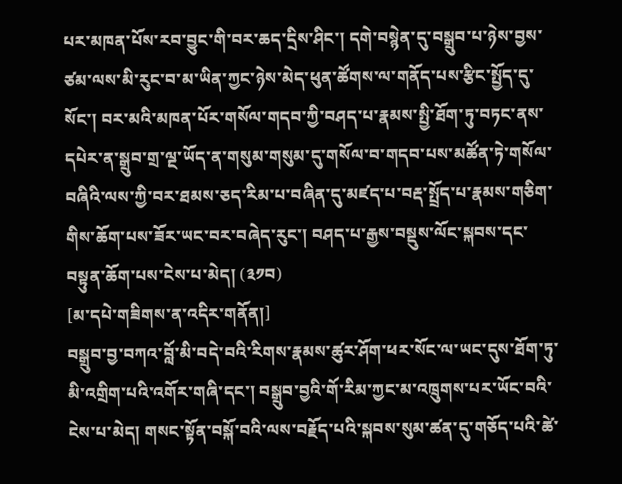པར་མཁན་པོས་རབ་བྱུང་གི་བར་ཆད་དྲིས་ཤིང་། དགེ་བསྙེན་དུ་བསྒྲུབ་པ་ཉེས་བྱས་ཙམ་ལས་མི་རུང་བ་མ་ཡིན་ཀྱང་ཉེས་མེད་ཕུན་ཚོགས་ལ་གནོད་པས་རྩིང་སྤྱོད་དུ་སོང་། བར་མའི་མཁན་པོར་གསོལ་གདབ་ཀྱི་བཤད་པ་རྣམས་སྤྱི་ཐོག་ཏུ་བཏང་ནས་དཔེར་ན་སྒྲུབ་གྲ་ལྔ་ཡོད་ན་གསུམ་གསུམ་དུ་གསོལ་བ་གདབ་པས་མཚོན་ཏེ་གསོལ་བཞིའི་ལས་ཀྱི་བར་ཐམས་ཅད་རིམ་པ་བཞིན་དུ་མཛད་པ་བརྡ་སྤྲོད་པ་རྣམས་གཅིག་གིས་ཆོག་པས་ཟོར་ཡང་བར་བཞེད་རུང་། བཤད་པ་རྒྱས་བསྡུས་ལོང་སྐབས་དང་བསྟུན་ཆོག་པས་ངེས་པ་མེད། (༣༡བ)
[མ་དཔེ་གཟིགས་ན་འདིར་གནོན།]
བསྒྲུབ་བྱ་བཀའ་བློ་མི་བདེ་བའི་རིགས་རྣམས་ཚུར་ཤོག་ཕར་སོང་ལ་ཡང་དུས་ཐོག་ཏུ་མི་འགྲིག་པའི་འགོར་གཞི་དང་། བསྒྲུབ་བྱའི་གོ་རིམ་ཀྱང་མ་འཁྲུགས་པར་ཡོང་བའི་ངེས་པ་མེད། གསང་སྟོན་བསྐོ་བའི་ལས་བརྗོད་པའི་སྐབས་སུམ་ཚན་དུ་གཅོད་པའི་ཚེ་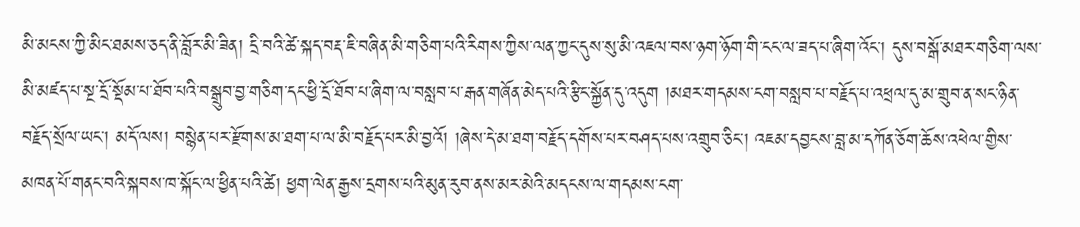མི་མངས་ཀྱི་མིང་ཐམས་ཅད་ནི་བློར་མི་ཟིན། དྲི་བའི་ཚེ་སྐད་བརྡ་ཇི་བཞིན་མི་གཅིག་པའི་རིགས་ཀྱིས་ལན་ཀྱང་དུས་སུ་མི་འཇལ་བས་ཉག་ཉོག་གི་ངང་ལ་ཟད་པ་ཞིག་འོང་། དུས་བསྒོ་མཐར་གཅིག་ལས་མི་མཛད་པ་སྔ་དྲོ་སྡོམ་པ་ཐོབ་པའི་བསྒྲུབ་བྱ་གཅིག་དང་ཕྱི་དྲོ་ཐོབ་པ་ཞིག་ལ་བསླབ་པ་རྒན་གཞོན་མེད་པའི་རྩིང་སྐྱོན་དུ་འདུག །མཐར་གདམས་ངག་བསླབ་པ་བརྗོད་པ་འཕྲལ་དུ་མ་གྲུབ་ན་སང་ཉིན་བརྗོད་སྲོལ་ཡང་། མདོ་ལས། བསྙེན་པར་རྫོགས་མ་ཐག་པ་ལ་མི་བརྗོད་པར་མི་བྱའོ། །ཞེས་དེ་མ་ཐག་བརྗོད་དགོས་པར་བཤད་པས་འགྲུབ་ཅིང་། འཇམ་དབྱངས་བླ་མ་དཀོན་ཅོག་ཆོས་འཕེལ་གྱིས་མཁན་པོ་གནང་བའི་སྐབས་ཁ་སྐོང་ལ་ཕྱིན་པའི་ཚེ། ཕྱག་ལེན་རྒྱས་དྲགས་པའི་མུན་རུབ་ནས་མར་མེའི་མདངས་ལ་གདམས་ངག་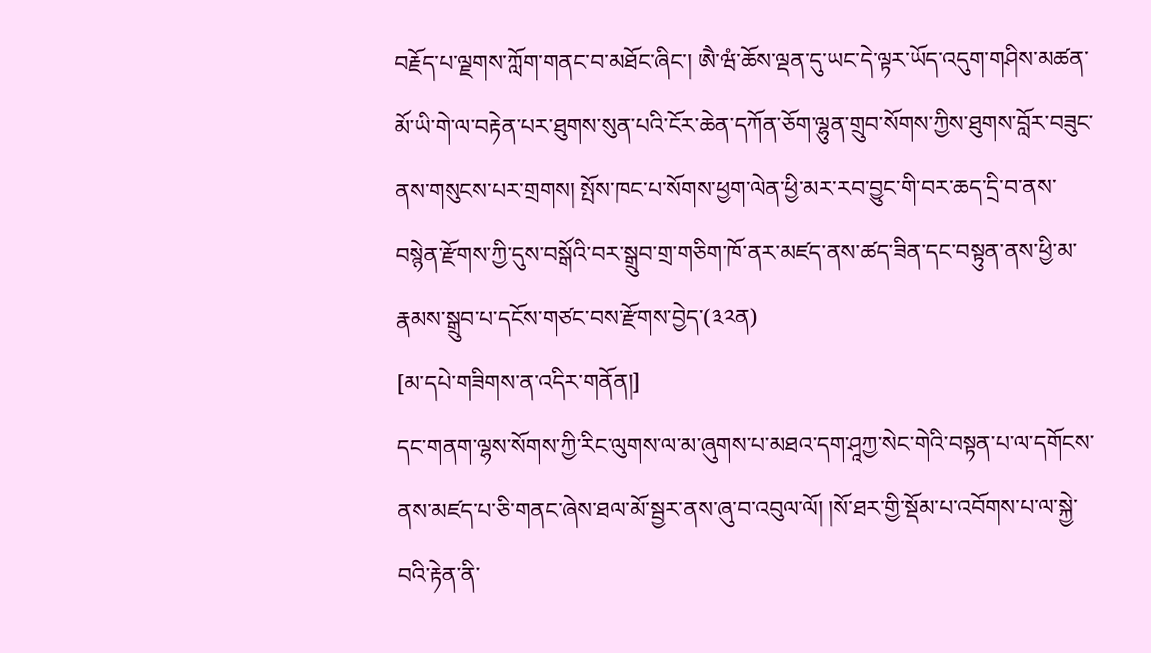བརྗོད་པ་ལྗགས་ཀློག་གནང་བ་མཐོང་ཞིང་། ཨཻ་ཝཾ་ཆོས་ལྡན་དུ་ཡང་དེ་ལྟར་ཡོད་འདུག་གཤིས་མཚན་མོ་ཡི་གེ་ལ་བརྟེན་པར་ཐུགས་སུན་པའི་ངོར་ཆེན་དཀོན་ཅོག་ལྷུན་གྲུབ་སོགས་ཀྱིས་ཐུགས་བློར་བཟུང་ནས་གསུངས་པར་གྲགས། སྤོས་ཁང་པ་སོགས་ཕྱག་ལེན་ཕྱི་མར་རབ་བྱུང་གི་བར་ཆད་དྲི་བ་ནས་བསྙེན་རྫོགས་ཀྱི་དུས་བསྒོའི་བར་སྒྲུབ་གྲ་གཅིག་ཁོ་ནར་མཛད་ནས་ཚད་ཟིན་དང་བསྟུན་ནས་ཕྱི་མ་རྣམས་སྒྲུབ་པ་དངོས་གཙང་བས་རྫོགས་བྱེད་(༣༢ན)
[མ་དཔེ་གཟིགས་ན་འདིར་གནོན།]
དང་གནག་ལྷས་སོགས་ཀྱི་རིང་ལུགས་ལ་མ་ཞུགས་པ་མཐའ་དག་ཤཱཀྱ་སེང་གེའི་བསྟན་པ་ལ་དགོངས་ནས་མཛད་པ་ཅི་གནང་ཞེས་ཐལ་མོ་སྦྱར་ནས་ཞུ་བ་འབུལ་ལོ། །སོ་ཐར་གྱི་སྡོམ་པ་འབོགས་པ་ལ་སྐྱེ་བའི་རྟེན་ནི་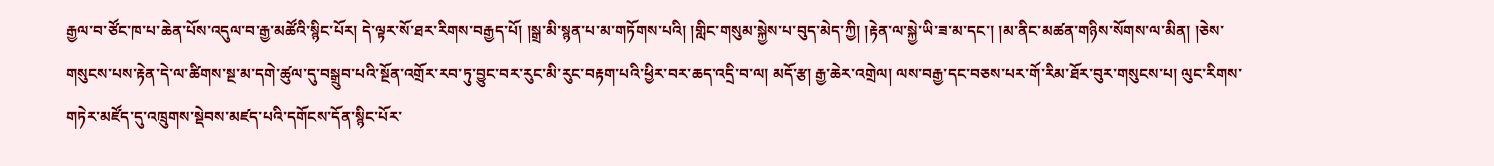རྒྱལ་བ་ཙོང་ཁ་པ་ཆེན་པོས་འདུལ་བ་རྒྱ་མཚོའི་སྙིང་པོར། དེ་ལྟར་སོ་ཐར་རིགས་བརྒྱད་པོ། །སྒྲ་མི་སྙན་པ་མ་གཏོགས་པའི། །གླིང་གསུམ་སྐྱེས་པ་བུད་མེད་ཀྱི། །རྟེན་ལ་སྐྱེ་ཡི་ཟ་མ་དང་། །མ་ནིང་མཚན་གཉིས་སོགས་ལ་མིན། །ཅེས་གསུངས་པས་རྟེན་དེ་ལ་ཚིགས་སྔ་མ་དགེ་ཚུལ་དུ་བསྒྲུབ་པའི་སྔོན་འགྲོར་རབ་ཏུ་བྱུང་བར་རུང་མི་རུང་བརྟག་པའི་ཕྱིར་བར་ཆད་འདྲི་བ་ལ། མདོ་རྩ། རྒྱ་ཆེར་འགྲེལ། ལས་བརྒྱ་དང་བཅས་པར་གོ་རིམ་ཐོར་བུར་གསུངས་པ། ལུང་རིགས་གཏེར་མཛོད་དུ་འཁྲུགས་སྡེབས་མཛད་པའི་དགོངས་དོན་སྙིང་པོར་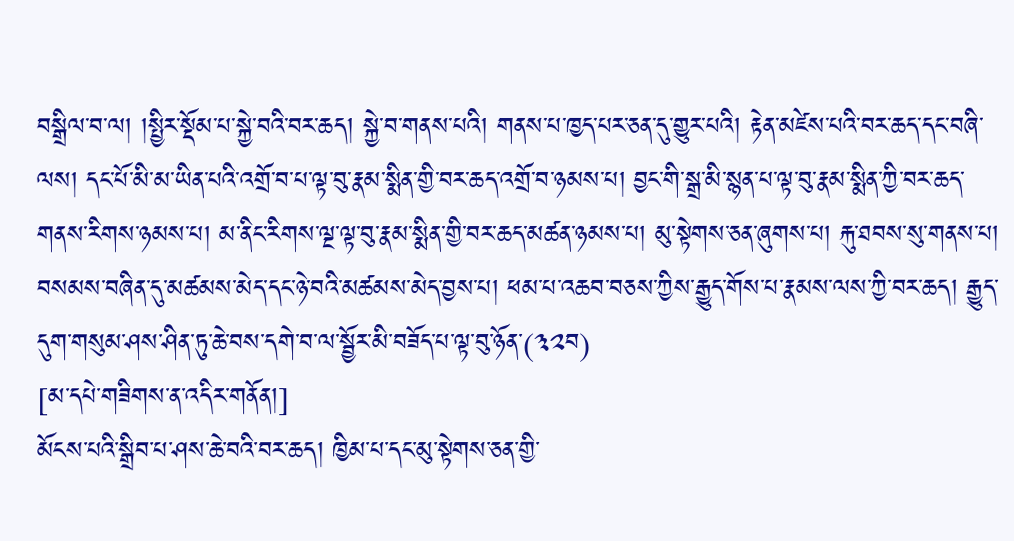བསྒྲིལ་བ་ལ། །སྤྱིར་སྡོམ་པ་སྐྱེ་བའི་བར་ཆད། སྐྱེ་བ་གནས་པའི། གནས་པ་ཁྱད་པར་ཅན་དུ་གྱུར་པའི། རྟེན་མཛེས་པའི་བར་ཆད་དང་བཞི་ལས། དང་པོ་མི་མ་ཡིན་པའི་འགྲོ་བ་པ་ལྟ་བུ་རྣམ་སྨིན་གྱི་བར་ཆད་འགྲོ་བ་ཉམས་པ། བྱང་གི་སྒྲ་མི་སྙན་པ་ལྟ་བུ་རྣམ་སྨིན་ཀྱི་བར་ཆད་གནས་རིགས་ཉམས་པ། མ་ནིང་རིགས་ལྔ་ལྟ་བུ་རྣམ་སྨིན་གྱི་བར་ཆད་མཚན་ཉམས་པ། མུ་སྟེགས་ཅན་ཞུགས་པ། རྐུ་ཐབས་སུ་གནས་པ། བསམས་བཞིན་དུ་མཚམས་མེད་དང་ཉེ་བའི་མཚམས་མེད་བྱས་པ། ཕམ་པ་འཆབ་བཅས་ཀྱིས་རྒྱུད་གོས་པ་རྣམས་ལས་ཀྱི་བར་ཆད། རྒྱུད་དུག་གསུམ་ཤས་ཤིན་ཏུ་ཆེ་བས་དགེ་བ་ལ་སྦྱོར་མི་བཟོད་པ་ལྟ་བུ་ཉོན་(༣༢བ)
[མ་དཔེ་གཟིགས་ན་འདིར་གནོན།]
མོངས་པའི་སྒྲིབ་པ་ཤས་ཆེ་བའི་བར་ཆད། ཁྱིམ་པ་དང་མུ་སྟེགས་ཅན་གྱི་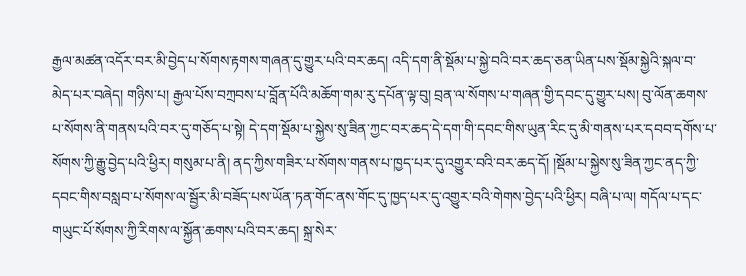རྒྱལ་མཚན་འདོར་བར་མི་བྱེད་པ་སོགས་རྟགས་གཞན་དུ་གྱུར་པའི་བར་ཆད། འདི་དག་ནི་སྡོམ་པ་སྐྱེ་བའི་བར་ཆད་ཅན་ཡིན་པས་སྡོམ་སྐྱེའི་སྐལ་བ་མེད་པར་བཞེད། གཉིས་པ། རྒྱལ་པོས་བཀྲབས་པ་བློན་པོའི་མཆོག་གམ་རུ་དཔོན་ལྟ་བུ། བྲན་ལ་སོགས་པ་གཞན་གྱི་དབང་དུ་གྱུར་པས། བུ་ལོན་ཆགས་པ་སོགས་ནི་གནས་པའི་བར་དུ་གཅོད་པ་སྟེ། དེ་དག་སྡོམ་པ་སྐྱེས་སུ་ཟིན་ཀྱང་བར་ཆད་དེ་དག་གི་དབང་གིས་ཡུན་རིང་དུ་མི་གནས་པར་དབབ་དགོས་པ་སོགས་ཀྱི་རྒྱུ་བྱེད་པའི་ཕྱིར། གསུམ་པ་ནི། ནད་ཀྱིས་གཟིར་པ་སོགས་གནས་པ་ཁྱད་པར་དུ་འགྱུར་བའི་བར་ཆད་དོ། །སྡོམ་པ་སྐྱེས་སུ་ཟིན་ཀྱང་ནད་ཀྱི་དབང་གིས་བསླབ་པ་སོགས་ལ་སྦྱོར་མི་བཟོད་པས་ཡོན་ཏན་གོང་ནས་གོང་དུ་ཁྱད་པར་དུ་འགྱུར་བའི་གེགས་བྱེད་པའི་ཕྱིར། བཞི་པ་ལ། གདོལ་པ་དང་གཡུང་པོ་སོགས་ཀྱི་རིགས་ལ་སྐྱོན་ཆགས་པའི་བར་ཆད། སྐྲ་སེར་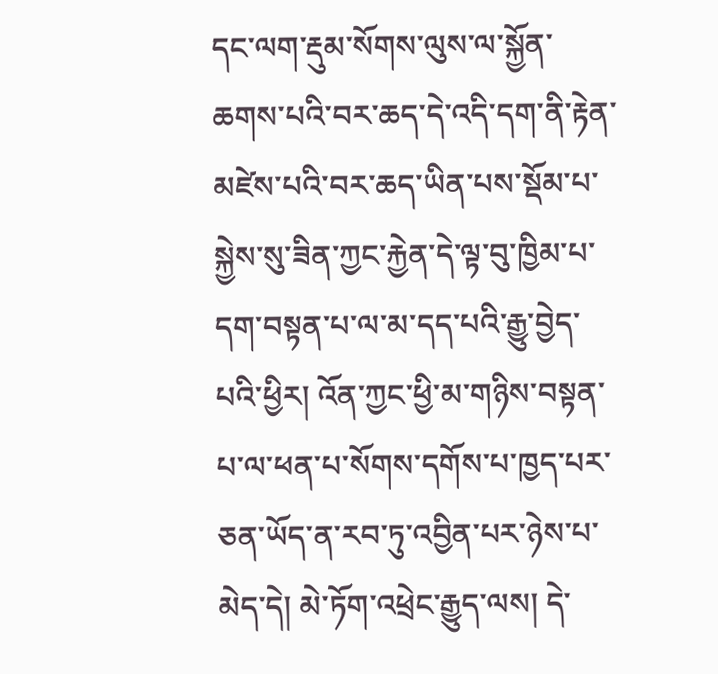དང་ལག་རྡུམ་སོགས་ལུས་ལ་སྐྱོན་ཆགས་པའི་བར་ཆད་དེ་འདི་དག་ནི་རྟེན་མཛེས་པའི་བར་ཆད་ཡིན་པས་སྡོམ་པ་སྐྱེས་སུ་ཟིན་ཀྱང་རྐྱེན་དེ་ལྟ་བུ་ཁྱིམ་པ་དག་བསྟན་པ་ལ་མ་དད་པའི་རྒྱུ་བྱེད་པའི་ཕྱིར། འོན་ཀྱང་ཕྱི་མ་གཉིས་བསྟན་པ་ལ་ཕན་པ་སོགས་དགོས་པ་ཁྱད་པར་ཅན་ཡོད་ན་རབ་ཏུ་འབྱིན་པར་ཉེས་པ་མེད་དེ། མེ་ཏོག་འཕྲེང་རྒྱུད་ལས། དེ་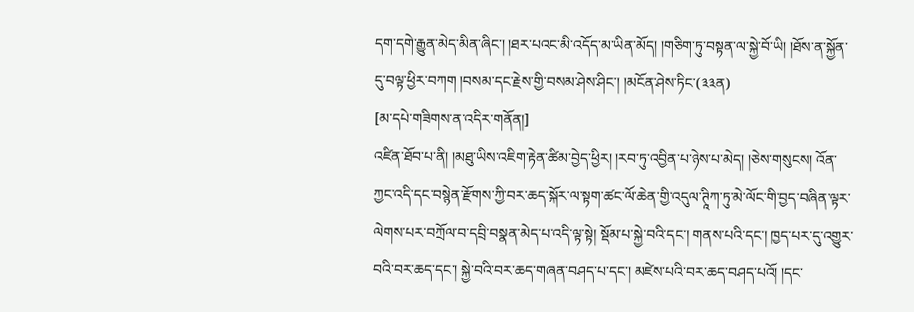དག་དགེ་རྒྱུན་མེད་མིན་ཞིང་། །ཐར་པའང་མི་འདོད་མ་ཡིན་མོད། །གཅིག་ཏུ་བསྟན་ལ་སྐྱེ་བོ་ཡི། །ཐོས་ན་སྐྱོན་དུ་བལྟ་ཕྱིར་བཀག །བསམ་དང་རྗེས་གྱི་བསམ་ཤེས་ཤིང་། །མངོན་ཤེས་ཏིང་(༣༣ན)
[མ་དཔེ་གཟིགས་ན་འདིར་གནོན།]
འཛིན་ཐོབ་པ་ནི། །མཐུ་ཡིས་འཇིག་རྟེན་ཚིམ་བྱེད་ཕྱིར། །རབ་ཏུ་འབྱིན་པ་ཉེས་པ་མེད། །ཅེས་གསུངས། འོན་ཀྱང་འདི་དང་བསྙེན་རྫོགས་ཀྱི་བར་ཆད་སྐོར་ལ་སྟག་ཚང་ལོ་ཆེན་གྱི་འདུལ་ཊཱིཀ་ཏུ་མེ་ལོང་གི་བྱད་བཞིན་ལྟར་ལེགས་པར་བཀྲོལ་བ་དབྲི་བསྣན་མེད་པ་འདི་ལྟ་སྟེ། སྡོམ་པ་སྐྱེ་བའི་དང་། གནས་པའི་དང་། ཁྱད་པར་དུ་འགྱུར་བའི་བར་ཆད་དང་། སྐྱེ་བའི་བར་ཆད་གཞན་བཤད་པ་དང་། མཛེས་པའི་བར་ཆད་བཤད་པའོ། །དང་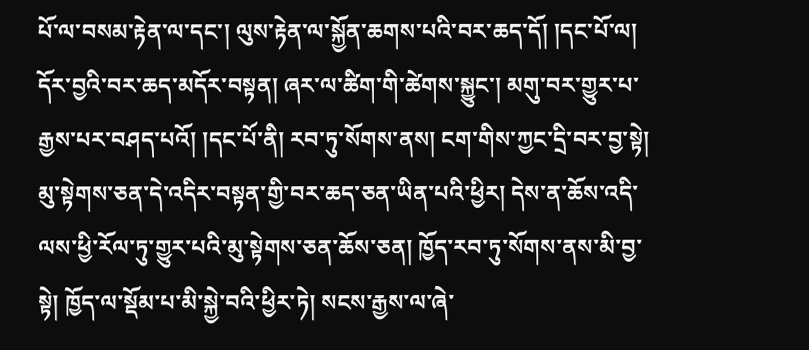པོ་ལ་བསམ་རྟེན་ལ་དང་། ལུས་རྟེན་ལ་སྐྱོན་ཆགས་པའི་བར་ཆད་དོ། །དང་པོ་ལ། དོར་བྱའི་བར་ཆད་མདོར་བསྟན། ཞར་ལ་ཚིག་གི་ཚེགས་སྐྱུང་། མགུ་བར་གྱུར་པ་རྒྱས་པར་བཤད་པའོ། །དང་པོ་ནི། རབ་ཏུ་སོགས་ནས། ངག་གིས་ཀྱང་དྲི་བར་བྱ་སྟེ། མུ་སྟེགས་ཅན་དེ་འདིར་བསྟན་གྱི་བར་ཆད་ཅན་ཡིན་པའི་ཕྱིར། དེས་ན་ཆོས་འདི་ལས་ཕྱི་རོལ་ཏུ་གྱུར་པའི་མུ་སྟེགས་ཅན་ཆོས་ཅན། ཁྱོད་རབ་ཏུ་སོགས་ནས་མི་བྱ་སྟེ། ཁྱོད་ལ་སྡོམ་པ་མི་སྐྱེ་བའི་ཕྱིར་ཏེ། སངས་རྒྱས་ལ་ཞེ་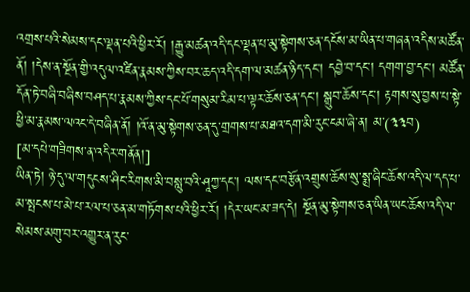འགྲས་པའི་སེམས་དང་ལྡན་པའི་ཕྱིར་རོ། །རྒྱུ་མཚན་འདི་དང་ལྡན་པ་མུ་སྟེགས་ཅན་དངོས་མ་ཡིན་པ་གཞན་འདིས་མཚོན་ནོ། །དེས་ན་སྔོན་གྱི་འདུལ་འཛིན་རྣམས་ཀྱིས་བར་ཆད་འདི་དག་ལ་མཚན་ཉིད་དང་། དབྱེ་བ་དང་། དགག་བྱ་དང་། མཚོན་དོན་ཏེ་བཞི་བཞིས་བཤད་པ་རྣམས་ཀྱིས་དང་པོ་གསུམ་རིམ་པ་ལྟར་ཆོས་ཅན་དང་། སྒྲུབ་ཆོས་དང་། རྟགས་སུ་བྱས་པ་སྟེ་ཕྱི་མ་རྣམས་ལའང་དེ་བཞིན་ནོ། །འོ་ན་མུ་སྟེགས་ཅན་དུ་གྲགས་པ་མཐའ་དག་མི་རུང་ངམ་ཞེ་ན། མ་(༣༣བ)
[མ་དཔེ་གཟིགས་ན་འདིར་གནོན།]
ཡིན་ཏེ། ཉེ་དུ་ལ་གདུངས་ཤིང་རིགས་མི་བསླུ་བའི་ཤཱཀྱ་དང་། ལས་དང་བརྩོན་འགྲུས་ཆོས་སུ་སྨྲ་ཞིང་ཆོས་འདི་ལ་དད་པ་མ་སྤངས་པ་མེ་པ་རལ་པ་ཅན་མ་གཏོགས་པའི་ཕྱིར་རོ། །དེར་ཡང་མ་ཟད་དེ། སྔོན་མུ་སྟེགས་ཅན་ཡིན་ཡང་ཆོས་འདི་ལ་སེམས་མགུ་བར་འགྱུར་ན་རུང་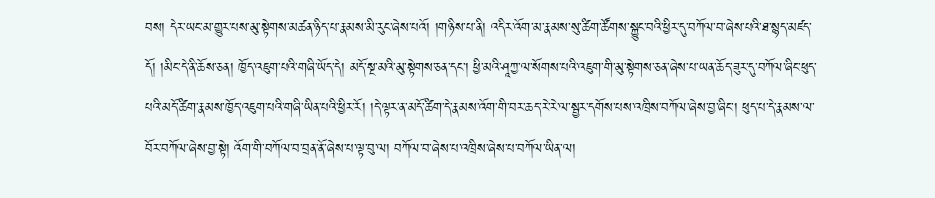བས། དེར་ཡང་མ་གྱུར་པས་མུ་སྟེགས་མཚན་ཉིད་པ་རྣམས་མི་རུང་ཞེས་པའོ། །གཉིས་པ་ནི། འདིར་འོག་མ་རྣམས་སུ་ཚིག་ཚོགས་སྐྱུང་བའི་ཕྱིར་དུ་བཀོལ་བ་ཞེས་པའི་ཐ་སྙད་མཛད་དོ། །མིང་དེ་ནི་ཆོས་ཅན། ཁྱོད་འཇུག་པའི་གཞི་ཡོད་དེ། མདོ་སྔ་མའི་མུ་སྟེགས་ཅན་དང་། ཕྱི་མའི་ཤཱཀྱ་ལ་སོགས་པའི་འཇུག་གི་མུ་སྟེགས་ཅན་ཞེས་པ་ཡན་ཆོད་ཟུར་དུ་བཀོལ་ཞིང་ཕུད་པའི་མདོ་ཚིག་རྣམས་ཁྱོད་འཇུག་པའི་གཞི་ཡིན་པའི་ཕྱིར་རོ། །དེ་ལྟར་ན་མདོ་ཚིག་དེ་རྣམས་འོག་གི་བར་ཆད་རེ་རེ་ལ་སྦྱར་དགོས་པས་འཁྲིས་བཀོལ་ཞེས་བྱ་ཞིང་། ཕུད་པ་དེ་རྣམས་ལ་བོར་བཀོལ་ཞེས་བྱ་སྟེ། འོག་གི་བཀོལ་བ་བྲན་ནོ་ཞེས་པ་ལྟ་བུ་ལ། བཀོལ་བ་ཞེས་པ་འཁྲིས་ཞེས་པ་བཀོལ་ཡིན་ལ།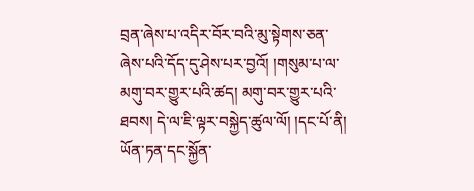བྲན་ཞེས་པ་འདིར་བོར་བའི་མུ་སྟེགས་ཅན་ཞེས་པའི་དོད་དུ་ཤེས་པར་བྱའོ། །གསུམ་པ་ལ་མགུ་བར་གྱུར་པའི་ཚད། མགུ་བར་གྱུར་པའི་ཐབས། དེ་ལ་ཇི་ལྟར་བསྐྱེད་ཚུལ་ལོ། །དང་པོ་ནི། ཡོན་ཏན་དང་སྐྱོན་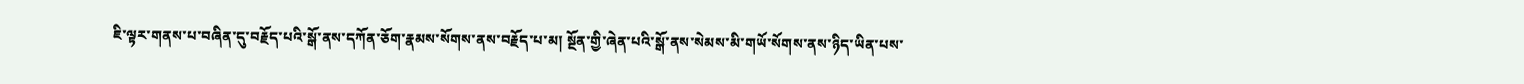ཇི་ལྟར་གནས་པ་བཞིན་དུ་བརྗོད་པའི་སྒོ་ནས་དཀོན་ཅོག་རྣམས་སོགས་ནས་བརྗོད་པ་མ། སྔོན་གྱི་ཞེན་པའི་སྒོ་ནས་སེམས་མི་གཡོ་སོགས་ནས་ཉིད་ཡིན་པས་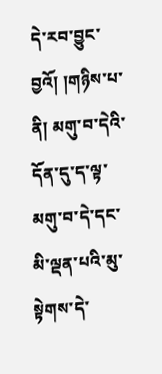དེ་རབ་བྱུང་བྱའོ། །གཉིས་པ་ནི། མགུ་བ་དེའི་དོན་དུ་ད་ལྟ་མགུ་བ་དེ་དང་མི་ལྡན་པའི་མུ་སྟེགས་དེ་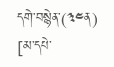དགེ་བསྙེན་(༣༤ན)
[མ་དཔེ་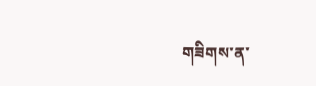གཟིགས་ན་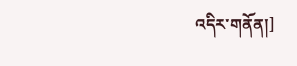འདིར་གནོན།]